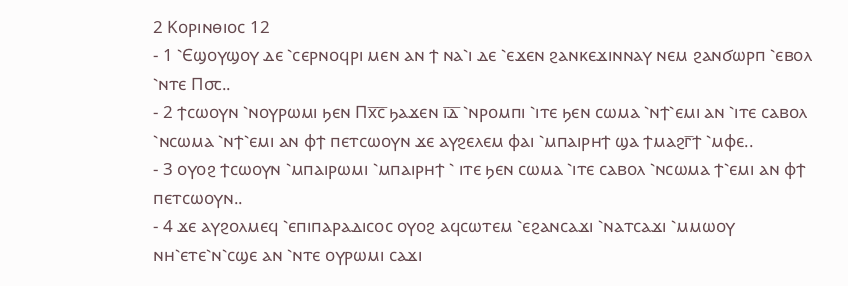2 Ⲕⲟⲣⲓⲛⲑⲓⲟⲥ 12
- 1 ⳿Ⲉϣⲟⲩϣⲟⲩ ⲇⲉ ⳿ⲥⲉⲣⲛⲟϥⲣⲓ ⲙⲉⲛ ⲁⲛ ϯ ⲛⲁ⳿ⲓ ⲇⲉ ⳿ⲉϫⲉⲛ ϩⲁⲛⲕⲉϫⲓⲛⲛⲁⲩ ⲛⲉⲙ ϩⲁⲛϭⲱⲣⲡ ⳿ⲉⲃⲟⲗ ⳿ⲛⲧⲉ Ⲡ⳪..
- 2 ϯⲥⲱⲟⲩⲛ ⳿ⲛⲟⲩⲣⲱⲙⲓ ϧⲉⲛ Ⲡⲭ̅ⲥ̅ ϧⲁϫⲉⲛ ⲓ̅ⲇ̅ ⳿ⲛⲣⲟⲙⲡⲓ ⳿ⲓⲧⲉ ϧⲉⲛ ⲥⲱⲙⲁ ⳿ⲛϯ⳿ⲉⲙⲓ ⲁⲛ ⳿ⲓⲧⲉ ⲥⲁⲃⲟⲗ ⳿ⲛⲥⲱⲙⲁ ⳿ⲛϯ⳿ⲉⲙⲓ ⲁⲛ ⲫϯ ⲡⲉⲧⲥⲱⲟⲩⲛ ϫⲉ ⲁⲩϩⲉⲗⲉⲙ ⲫⲁⲓ ⳿ⲙⲡⲁⲓⲣⲏϯ ϣⲁ ϯⲙⲁϩⲅ̅ϯ ⳿ⲙⲫⲉ..
- 3 ⲟⲩⲟϩ ϯⲥⲱⲟⲩⲛ ⳿ⲙⲡⲁⲓⲣⲱⲙⲓ ⳿ⲙⲡⲁⲓⲣⲏϯ ⳿ ⲓⲧⲉ ϧⲉⲛ ⲥⲱⲙⲁ ⳿ⲓⲧⲉ ⲥⲁⲃⲟⲗ ⳿ⲛⲥⲱⲙⲁ ϯ⳿ⲉⲙⲓ ⲁⲛ ⲫϯ ⲡⲉⲧⲥⲱⲟⲩⲛ..
- 4 ϫⲉ ⲁⲩϩⲟⲗⲙⲉϥ ⳿ⲉⲡⲓⲡⲁⲣⲁⲇⲓⲥⲟⲥ ⲟⲩⲟϩ ⲁϥⲥⲱⲧⲉⲙ ⳿ⲉϩⲁⲛⲥⲁϫⲓ ⳿ⲛⲁⲧⲥⲁϫⲓ ⳿ⲙⲙⲱⲟⲩ ⲛⲏ⳿ⲉⲧⲉ⳿ⲛ⳿ⲥϣⲉ ⲁⲛ ⳿ⲛⲧⲉ ⲟⲩⲣⲱⲙⲓ ⲥⲁϫⲓ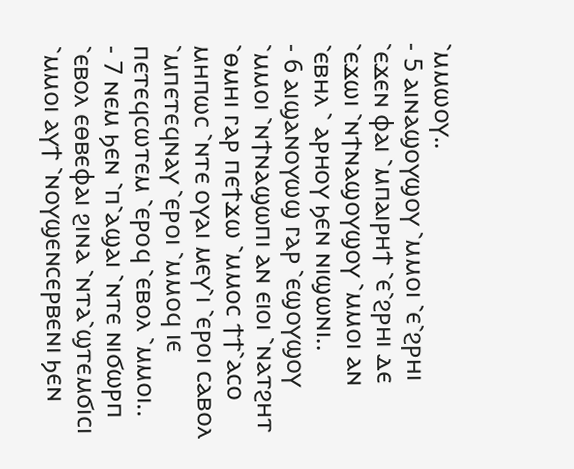⳿ⲙⲙⲱⲟⲩ..
- 5 ⲁⲓⲛⲁϣⲟⲩϣⲟⲩ ⳿ⲙⲙⲟⲓ ⳿ⲉ⳿ϩⲣⲏⲓ ⳿ⲉϫⲉⲛ ⲫⲁⲓ ⳿ⲙⲡⲁⲓⲣⲏϯ ⳿ⲉ⳿ϩⲣⲏⲓ ⲇⲉ ⳿ⲉϫⲱⲓ ⳿ⲛϯⲛⲁϣⲟⲩϣⲟⲩ ⳿ⲙⲙⲟⲓ ⲁⲛ ⳿ⲉⲃⲏⲗ ⳿ ⲁⲣⲏⲟⲩ ϧⲉⲛ ⲛⲓϣⲱⲛⲓ..
- 6 ⲁⲓϣⲁⲛⲟⲩⲱϣ ⲅⲁⲣ ⳿ⲉϣⲟⲩϣⲟⲩ ⳿ⲙⲙⲟⲓ ⳿ⲛϯⲛⲁϣⲱⲡⲓ ⲁⲛ ⲉⲓⲟⲓ ⳿ⲛⲁⲧϩⲏⲧ ⳿ⲑⲙⲏⲓ ⲅⲁⲣ ⲡⲉϯϫⲱ ⳿ⲙⲙⲟⲥ ϯϯ⳿ⲁⲥⲟ ⲙⲏⲡⲱⲥ ⳿ⲛⲧⲉ ⲟⲩⲁⲓ ⲙⲉⲩ⳿ⲓ ⳿ⲉⲣⲟⲓ ⲥⲁⲃⲟⲗ ⳿ⲙⲡⲉⲧⲉϥⲛⲁⲩ ⳿ⲉⲣⲟⲓ ⳿ⲙⲙⲟϥ ⲓⲉ ⲡⲉⲧⲉϥⲥⲱⲧⲉⲙ ⳿ⲉⲣⲟϥ ⳿ⲉⲃⲟⲗ ⳿ⲙⲙⲟⲓ..
- 7 ⲛⲉⲙ ϧⲉⲛ ⳿ⲡ⳿ⲁϣⲁⲓ ⳿ⲛⲧⲉ ⲛⲓϭⲱⲣⲡ ⳿ⲉⲃⲟⲗ ⲉⲑⲃⲉⲫⲁⲓ ϩⲓⲛⲁ ⳿ⲛⲧⲁ⳿ϣⲧⲉⲙϭⲓⲥⲓ ⳿ⲙⲙⲟⲓ ⲁⲩϯ ⳿ⲛⲟⲩϣⲉⲛⲥⲉⲣⲃⲉⲛⲓ ϧⲉⲛ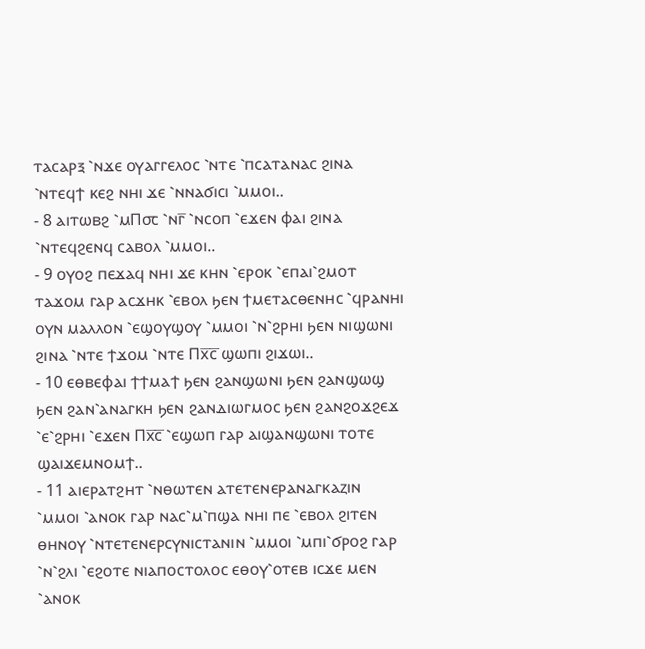ⲧⲁⲥⲁⲣⲝ ⳿ⲛϫⲉ ⲟⲩⲁⲅⲅⲉⲗⲟⲥ ⳿ⲛⲧⲉ ⳿ⲡⲥⲁⲧⲁⲛⲁⲥ ϩⲓⲛⲁ ⳿ⲛⲧⲉϥϯ ⲕⲉϩ ⲛⲏⲓ ϫⲉ ⳿ⲛⲛⲁϭⲓⲥⲓ ⳿ⲙⲙⲟⲓ..
- 8 ⲁⲓⲧⲱⲃϩ ⳿ⲙⲠ⳪ ⳿ⲛⲅ̅ ⳿ⲛⲥⲟⲡ ⳿ⲉϫⲉⲛ ⲫⲁⲓ ϩⲓⲛⲁ ⳿ⲛⲧⲉϥϩⲉⲛϥ ⲥⲁⲃⲟⲗ ⳿ⲙⲙⲟⲓ..
- 9 ⲟⲩⲟϩ ⲡⲉϫⲁϥ ⲛⲏⲓ ϫⲉ ⲕⲏⲛ ⳿ⲉⲣⲟⲕ ⳿ⲉⲡⲁⲓ⳿ϩⲙⲟⲧ ⲧⲁϫⲟⲙ ⲅⲁⲣ ⲁⲥϫⲏⲕ ⳿ⲉⲃⲟⲗ ϧⲉⲛ ϯⲙⲉⲧⲁⲥⲑⲉⲛⲏⲥ ⳿ϥⲣⲁⲛⲏⲓ ⲟⲩⲛ ⲙⲁⲗⲗⲟⲛ ⳿ⲉϣⲟⲩϣⲟⲩ ⳿ⲙⲙⲟⲓ ⳿ⲛ⳿ϩⲣⲏⲓ ϧⲉⲛ ⲛⲓϣⲱⲛⲓ ϩⲓⲛⲁ ⳿ⲛⲧⲉ ϯϫⲟⲙ ⳿ⲛⲧⲉ Ⲡⲭ̅ⲥ̅ ϣⲱⲡⲓ ϩⲓϫⲱⲓ..
- 10 ⲉⲑⲃⲉⲫⲁⲓ ϯϯⲙⲁϯ ϧⲉⲛ ϩⲁⲛϣⲱⲛⲓ ϧⲉⲛ ϩⲁⲛϣⲱϣ ϧⲉⲛ ϩⲁⲛ⳿ⲁⲛⲁⲅⲕⲏ ϧⲉⲛ ϩⲁⲛⲇⲓⲱⲅⲙⲟⲥ ϧⲉⲛ ϩⲁⲛϩⲟϫϩⲉϫ ⳿ⲉ⳿ϩⲣⲏⲓ ⳿ⲉϫⲉⲛ Ⲡⲭ̅ⲥ̅ ⳿ⲉϣⲱⲡ ⲅⲁⲣ ⲁⲓϣⲁⲛϣⲱⲛⲓ ⲧⲟⲧⲉ ϣⲁⲓϫⲉⲙⲛⲟⲙϯ..
- 11 ⲁⲓⲉⲣⲁⲧϩⲏⲧ ⳿ⲛⲑⲱⲧⲉⲛ ⲁⲧⲉⲧⲉⲛⲉⲣⲁⲛⲁⲅⲕⲁⲍⲓⲛ ⳿ⲙⲙⲟⲓ ⳿ⲁⲛⲟⲕ ⲅⲁⲣ ⲛⲁⲥ⳿ⲙ⳿ⲡϣⲁ ⲛⲏⲓ ⲡⲉ ⳿ⲉⲃⲟⲗ ϩⲓⲧⲉⲛ ⲑⲏⲛⲟⲩ ⳿ⲛⲧⲉⲧⲉⲛⲉⲣⲥⲩⲛⲓⲥⲧⲁⲛⲓⲛ ⳿ⲙⲙⲟⲓ ⳿ⲙⲡⲓ⳿ϭⲣⲟϩ ⲅⲁⲣ ⳿ⲛ⳿ϩⲗⲓ ⳿ⲉϩⲟⲧⲉ ⲛⲓⲁⲡⲟⲥⲧⲟⲗⲟⲥ ⲉⲑⲟⲩ⳿ⲟⲧⲉⲃ ⲓⲥϫⲉ ⲙⲉⲛ ⳿ⲁⲛⲟⲕ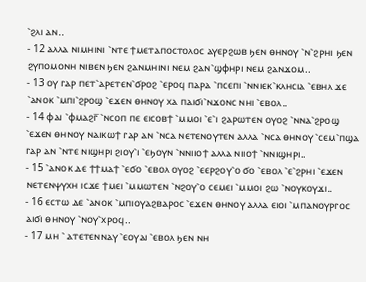⳿ϩⲗⲓ ⲁⲛ..
- 12 ⲁⲗⲗⲁ ⲛⲓⲙⲏⲓⲛⲓ ⳿ⲛⲧⲉ ϯⲙⲉⲧⲁⲡⲟⲥⲧⲟⲗⲟⲥ ⲁⲩⲉⲣϩⲱⲃ ϧⲉⲛ ⲑⲏⲛⲟⲩ ⳿ⲛ⳿ϩⲣⲏⲓ ϧⲉⲛ ϩⲩⲡⲟⲙⲟⲛⲏ ⲛⲓⲃⲉⲛ ϧⲉⲛ ϩⲁⲛⲙⲏⲓⲛⲓ ⲛⲉⲙ ϩⲁⲛ⳿ϣⲫⲏⲣⲓ ⲛⲉⲙ ϩⲁⲛϫⲟⲙ..
- 13 ⲟⲩ ⲅⲁⲣ ⲡⲉⲧ⳿ⲁⲣⲉⲧⲉⲛ⳿ϭⲣⲟϩ ⳿ⲉⲣⲟϥ ⲡⲁⲣⲁ ⳿ⲡⲥⲉⲡⲓ ⳿ⲛⲛⲓⲉⲕ⳿ⲕⲗⲏⲥⲓⲁ ⳿ⲉⲃⲏⲗ ϫⲉ ⳿ⲁⲛⲟⲕ ⳿ⲙⲡⲓ⳿ϩⲣⲟϣ ⳿ⲉϫⲉⲛ ⲑⲏⲛⲟⲩ ⲭⲁ ⲡⲁⲓϭⲓ⳿ⲛϫⲟⲛⲥ ⲛⲏⲓ ⳿ⲉⲃⲟⲗ..
- 14 ⲫⲁⲓ ⳿ⲫⲙⲁϩⲅ̅ ⳿ⲛⲥⲟⲡ ⲡⲉ ⲉⲓⲥⲟⲃϯ ⳿ⲙⲙⲟⲓ ⳿ⲉ⳿ⲓ ϩⲁⲣⲱⲧⲉⲛ ⲟⲩⲟϩ ⳿ⲛⲛⲁ⳿ϩⲣⲟϣ ⳿ⲉϫⲉⲛ ⲑⲏⲛⲟⲩ ⲛⲁⲓⲕⲱϯ ⲅⲁⲣ ⲁⲛ ⳿ⲛⲥⲁ ⲛⲉⲧⲉⲛⲟⲩⲧⲉⲛ ⲁⲗⲗⲁ ⳿ⲛⲥⲁ ⲑⲏⲛⲟⲩ ⳿ⲥⲉⲙ⳿ⲡϣⲁ ⲅⲁⲣ ⲁⲛ ⳿ⲛⲧⲉ ⲛⲓϣⲏⲣⲓ ϩⲓⲟⲩ⳿ⲓ ⳿ⲉϧⲟⲩⲛ ⳿ⲛⲛⲓⲓⲟϯ ⲁⲗⲗⲁ ⲛⲓⲓⲟϯ ⳿ⲛⲛⲓϣⲏⲣⲓ..
- 15 ⳿ⲁⲛⲟⲕ ⲇⲉ ϯϯⲙⲁϯ ⳿ⲉϭⲟ ⳿ⲉⲃⲟⲗ ⲟⲩⲟϩ ⳿ⲉⲉⲣϩⲟⲩ⳿ⲟ ϭⲟ ⳿ⲉⲃⲟⲗ ⳿ⲉ⳿ϩⲣⲏⲓ ⳿ⲉϫⲉⲛ ⲛⲉⲧⲉⲛⲯⲩⲭⲏ ⲓⲥϫⲉ ϯⲙⲉⲓ ⳿ⲙⲙⲱⲧⲉⲛ ⳿ⲛϩⲟⲩ⳿ⲟ ⲥⲉⲙⲉⲓ ⳿ⲙⲙⲟⲓ ϩⲱ ⳿ⲛⲟⲩⲕⲟⲩϫⲓ..
- 16 ⲉⲥⲧⲱ ⲇⲉ ⳿ⲁⲛⲟⲕ ⳿ⲙⲡⲓⲟⲩⲁϩⲃⲁⲣⲟⲥ ⳿ⲉϫⲉⲛ ⲑⲏⲛⲟⲩ ⲁⲗⲗⲁ ⲉⲓⲟⲓ ⳿ⲙⲡⲁⲛⲟⲩⲣⲅⲟⲥ ⲁⲓϭⲓ ⲑⲏⲛⲟⲩ ⳿ⲛⲟⲩ⳿ⲭⲣⲟϥ..
- 17 ⲙⲏ ⳿ ⲁⲧⲉⲧⲉⲛⲛⲁⲩ ⳿ⲉⲟⲩⲁⲓ ⳿ⲉⲃⲟⲗ ϧⲉⲛ ⲛⲏ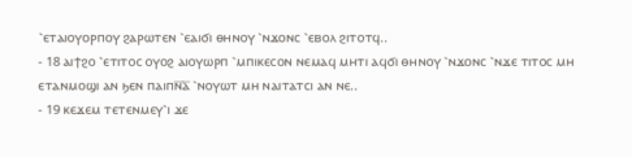⳿ⲉⲧⲁⲓⲟⲩⲟⲣⲡⲟⲩ ϩⲁⲣⲱⲧⲉⲛ ⳿ⲉⲁⲓϭⲓ ⲑⲏⲛⲟⲩ ⳿ⲛϫⲟⲛⲥ ⳿ⲉⲃⲟⲗ ϩⲓⲧⲟⲧϥ..
- 18 ⲁⲓϯϩⲟ ⳿ⲉⲧⲓⲧⲟⲥ ⲟⲩⲟϩ ⲁⲓⲟⲩⲱⲣⲡ ⳿ⲙⲡⲓⲕⲉⲥⲟⲛ ⲛⲉⲙⲁϥ ⲙⲏⲧⲓ ⲁϥϭⲓ ⲑⲏⲛⲟⲩ ⳿ⲛϫⲟⲛⲥ ⳿ⲛϫⲉ ⲧⲓⲧⲟⲥ ⲙⲏ ⲉⲧⲁⲛⲙⲟϣⲓ ⲁⲛ ϧⲉⲛ ⲡⲁⲓⲡⲛ̅ⲁ̅ ⳿ⲛⲟⲩⲱⲧ ⲙⲏ ⲛⲁⲓⲧⲁⲧⲥⲓ ⲁⲛ ⲛⲉ..
- 19 ⲕⲉϫⲉⲙ ⲧⲉⲧⲉⲛⲙⲉⲩ⳿ⲓ ϫⲉ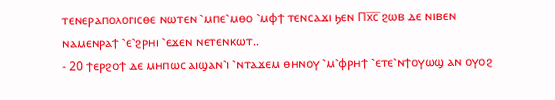ⲧⲉⲛⲉⲣⲁⲡⲟⲗⲟⲅⲓⲥⲑⲉ ⲛⲱⲧⲉⲛ ⳿ⲙⲡⲉ⳿ⲙⲑⲟ ⳿ⲙⲫϯ ⲧⲉⲛⲥⲁϫⲓ ϧⲉⲛ Ⲡⲭ̅ⲥ̅ ϩⲱⲃ ⲇⲉ ⲛⲓⲃⲉⲛ ⲛⲁⲙⲉⲛⲣⲁϯ ⳿ⲉ⳿ϩⲣⲏⲓ ⳿ⲉϫⲉⲛ ⲛⲉⲧⲉⲛⲕⲱⲧ..
- 20 ϯⲉⲣϩⲟϯ ⲇⲉ ⲙⲏⲡⲱⲥ ⲁⲓϣⲁⲛ⳿ⲓ ⳿ⲛⲧⲁϫⲉⲙ ⲑⲏⲛⲟⲩ ⳿ⲙ⳿ⲫⲣⲏϯ ⳿ⲉⲧⲉ⳿ⲛϯⲟⲩⲱϣ ⲁⲛ ⲟⲩⲟϩ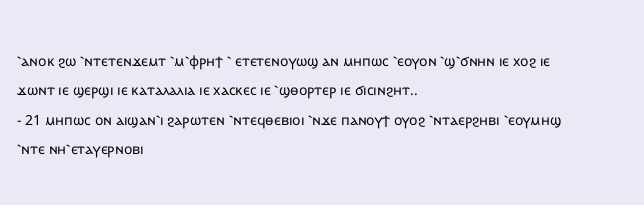⳿ⲁⲛⲟⲕ ϩⲱ ⳿ⲛⲧⲉⲧⲉⲛϫⲉⲙⲧ ⳿ⲙ⳿ⲫⲣⲏϯ ⳿ ⲉⲧⲉⲧⲉⲛⲟⲩⲱϣ ⲁⲛ ⲙⲏⲡⲱⲥ ⳿ⲉⲟⲩⲟⲛ ⳿ϣ⳿ϭⲛⲏⲛ ⲓⲉ ⲭⲟϩ ⲓⲉ ϫⲱⲛⲧ ⲓⲉ ϣⲉⲣϣⲓ ⲓⲉ ⲕⲁⲧⲁⲗⲁⲗⲓⲁ ⲓⲉ ⲭⲁⲥⲕⲉⲥ ⲓⲉ ⳿ϣⲑⲟⲣⲧⲉⲣ ⲓⲉ ϭⲓⲥⲓⲛϩⲏⲧ..
- 21 ⲙⲏⲡⲱⲥ ⲟⲛ ⲁⲓϣⲁⲛ⳿ⲓ ϩⲁⲣⲱⲧⲉⲛ ⳿ⲛⲧⲉϥⲑⲉⲃⲓⲟⲓ ⳿ⲛϫⲉ ⲡⲁⲛⲟⲩϯ ⲟⲩⲟϩ ⳿ⲛⲧⲁⲉⲣϩⲏⲃⲓ ⳿ⲉⲟⲩⲙⲏϣ ⳿ⲛⲧⲉ ⲛⲏ⳿ⲉⲧⲁⲩⲉⲣⲛⲟⲃⲓ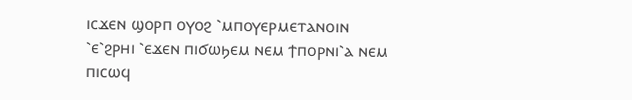ⲓⲥϫⲉⲛ ϣⲟⲣⲡ ⲟⲩⲟϩ ⳿ⲙⲡⲟⲩⲉⲣⲙⲉⲧⲁⲛⲟⲓⲛ ⳿ⲉ⳿ϩⲣⲏⲓ ⳿ⲉϫⲉⲛ ⲡⲓϭⲱϧⲉⲙ ⲛⲉⲙ ϯⲡⲟⲣⲛⲓ⳿ⲁ ⲛⲉⲙ ⲡⲓⲥⲱϥ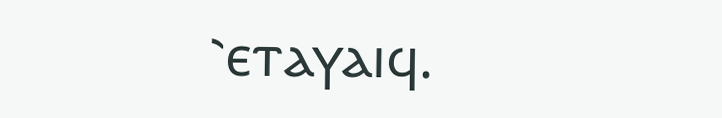⳿ⲉⲧⲁⲩⲁⲓϥ.